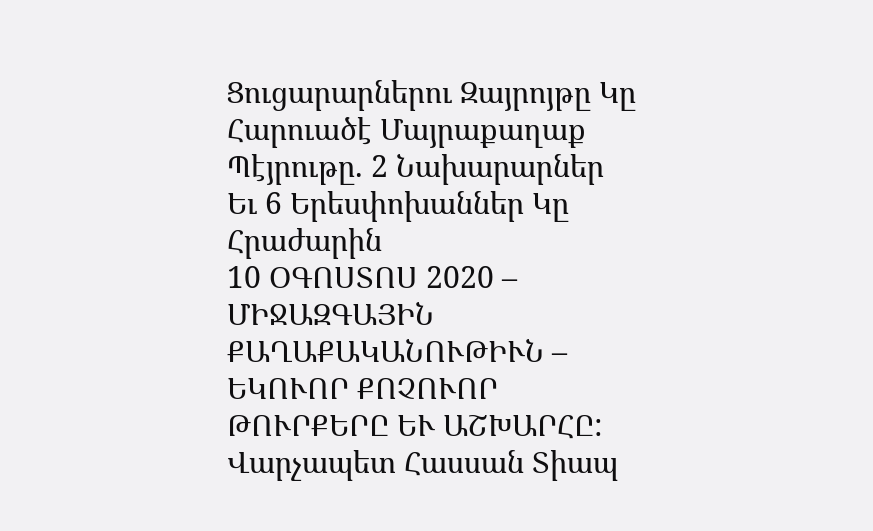Ցուցարարներու Զայրոյթը Կը Հարուածէ Մայրաքաղաք Պէյրութը. 2 Նախարարներ Եւ 6 Երեսփոխաններ Կը Հրաժարին
10 ՕԳՈՍՏՈՍ 2020 – ՄԻՋԱԶԳԱՅԻՆ ՔԱՂԱՔԱԿԱՆՈՒԹԻՒՆ – ԵԿՈՒՈՐ ՔՈՉՈՒՈՐ ԹՈՒՐՔԵՐԸ ԵՒ ԱՇԽԱՐՀԸ:
Վարչապետ Հասսան Տիապ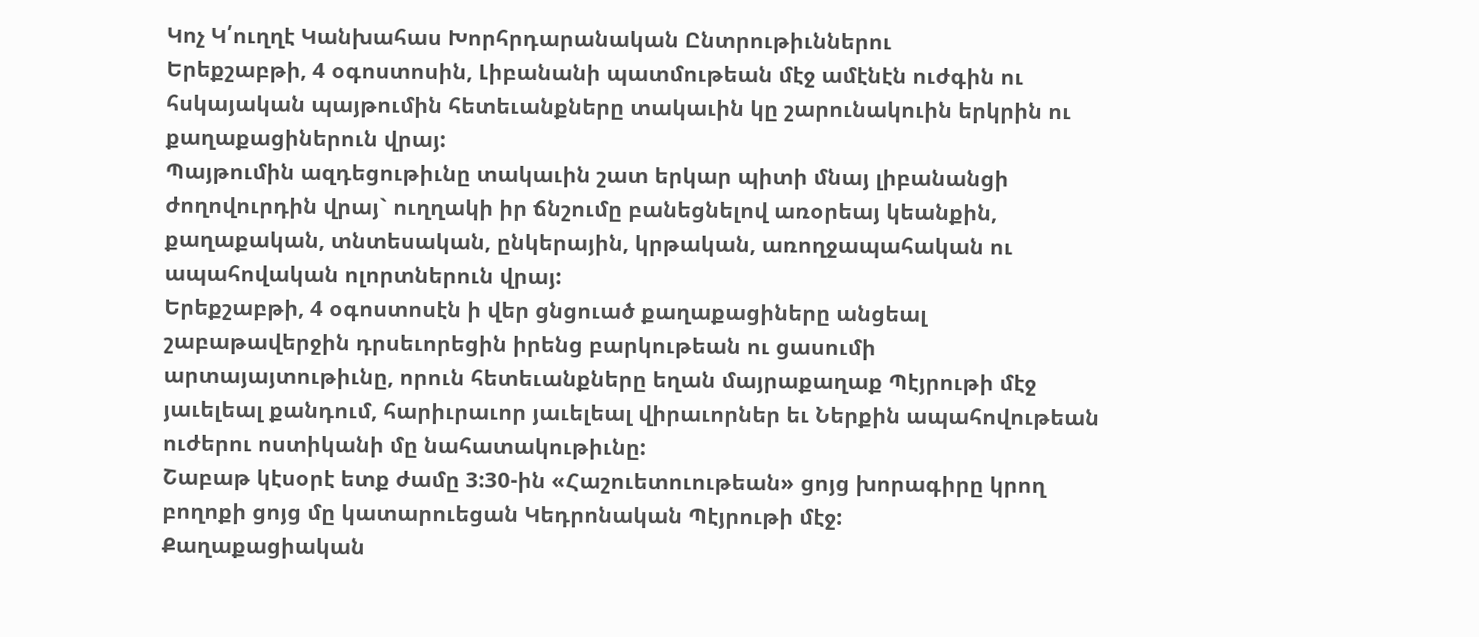Կոչ Կ՛ուղղէ Կանխահաս Խորհրդարանական Ընտրութիւններու
Երեքշաբթի, 4 օգոստոսին, Լիբանանի պատմութեան մէջ ամէնէն ուժգին ու հսկայական պայթումին հետեւանքները տակաւին կը շարունակուին երկրին ու քաղաքացիներուն վրայ:
Պայթումին ազդեցութիւնը տակաւին շատ երկար պիտի մնայ լիբանանցի ժողովուրդին վրայ` ուղղակի իր ճնշումը բանեցնելով առօրեայ կեանքին, քաղաքական, տնտեսական, ընկերային, կրթական, առողջապահական ու ապահովական ոլորտներուն վրայ:
Երեքշաբթի, 4 օգոստոսէն ի վեր ցնցուած քաղաքացիները անցեալ շաբաթավերջին դրսեւորեցին իրենց բարկութեան ու ցասումի արտայայտութիւնը, որուն հետեւանքները եղան մայրաքաղաք Պէյրութի մէջ յաւելեալ քանդում, հարիւրաւոր յաւելեալ վիրաւորներ եւ Ներքին ապահովութեան ուժերու ոստիկանի մը նահատակութիւնը:
Շաբաթ կէսօրէ ետք ժամը 3:30-ին «Հաշուետուութեան» ցոյց խորագիրը կրող բողոքի ցոյց մը կատարուեցան Կեդրոնական Պէյրութի մէջ:
Քաղաքացիական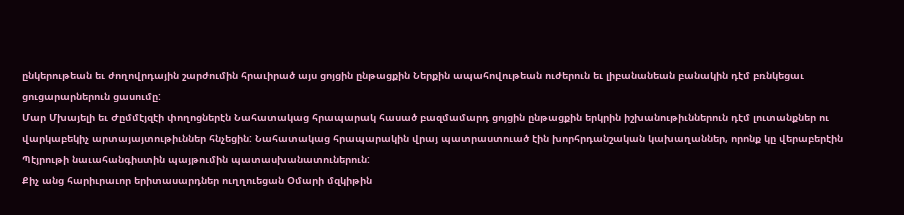ընկերութեան եւ ժողովրդային շարժումին հրաւիրած այս ցոյցին ընթացքին Ներքին ապահովութեան ուժերուն եւ լիբանանեան բանակին դէմ բռնկեցաւ ցուցարարներուն ցասումը:
Մար Մխայելի եւ Ժըմմէյզէի փողոցներէն Նահատակաց հրապարակ հասած բազմամարդ ցոյցին ընթացքին երկրին իշխանութիւններուն դէմ լուտանքներ ու վարկաբեկիչ արտայայտութիւններ հնչեցին: Նահատակաց հրապարակին վրայ պատրաստուած էին խորհրդանշական կախաղաններ, որոնք կը վերաբերէին Պէյրութի նաւահանգիստին պայթումին պատասխանատուներուն:
Քիչ անց հարիւրաւոր երիտասարդներ ուղղուեցան Օմարի մզկիթին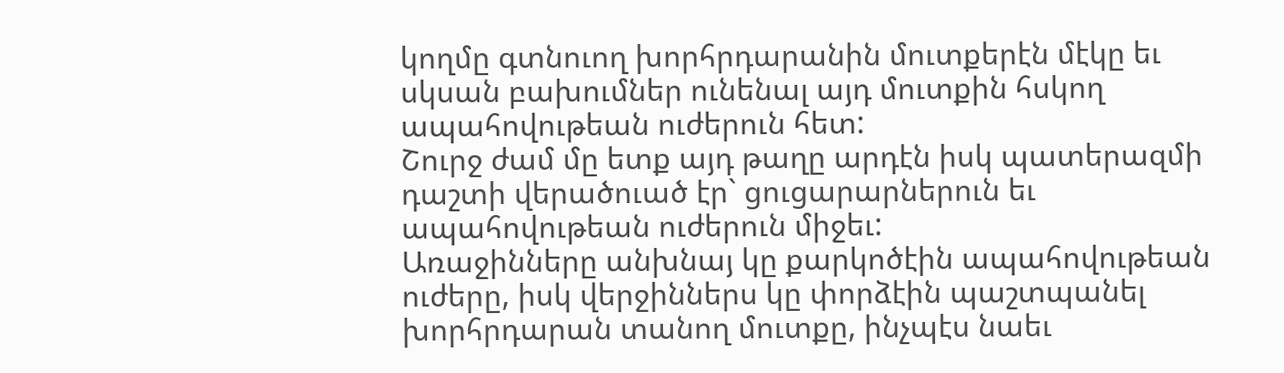կողմը գտնուող խորհրդարանին մուտքերէն մէկը եւ սկսան բախումներ ունենալ այդ մուտքին հսկող ապահովութեան ուժերուն հետ:
Շուրջ ժամ մը ետք այդ թաղը արդէն իսկ պատերազմի դաշտի վերածուած էր` ցուցարարներուն եւ ապահովութեան ուժերուն միջեւ:
Առաջինները անխնայ կը քարկոծէին ապահովութեան ուժերը, իսկ վերջիններս կը փորձէին պաշտպանել խորհրդարան տանող մուտքը, ինչպէս նաեւ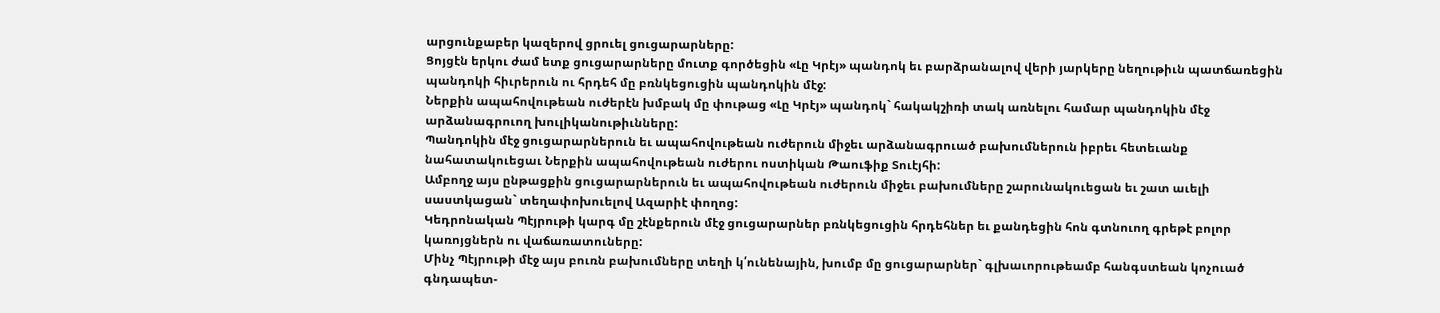արցունքաբեր կազերով ցրուել ցուցարարները:
Ցոյցէն երկու ժամ ետք ցուցարարները մուտք գործեցին «Լը Կրէյ» պանդոկ եւ բարձրանալով վերի յարկերը նեղութիւն պատճառեցին պանդոկի հիւրերուն ու հրդեհ մը բռնկեցուցին պանդոկին մէջ:
Ներքին ապահովութեան ուժերէն խմբակ մը փութաց «Լը Կրէյ» պանդոկ` հակակշիռի տակ առնելու համար պանդոկին մէջ արձանագրուող խուլիկանութիւնները:
Պանդոկին մէջ ցուցարարներուն եւ ապահովութեան ուժերուն միջեւ արձանագրուած բախումներուն իբրեւ հետեւանք նահատակուեցաւ Ներքին ապահովութեան ուժերու ոստիկան Թաուֆիք Տուէյհի:
Ամբողջ այս ընթացքին ցուցարարներուն եւ ապահովութեան ուժերուն միջեւ բախումները շարունակուեցան եւ շատ աւելի սաստկացան` տեղափոխուելով Ազարիէ փողոց:
Կեդրոնական Պէյրութի կարգ մը շէնքերուն մէջ ցուցարարներ բռնկեցուցին հրդեհներ եւ քանդեցին հոն գտնուող գրեթէ բոլոր կառոյցներն ու վաճառատուները:
Մինչ Պէյրութի մէջ այս բուռն բախումները տեղի կ՛ունենային, խումբ մը ցուցարարներ` գլխաւորութեամբ հանգստեան կոչուած գնդապետ-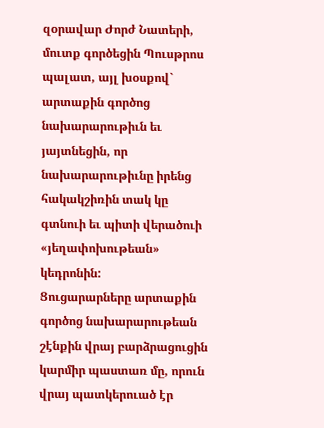զօրավար Ժորժ Նատերի, մուտք գործեցին Պուսթրոս պալատ, այլ խօսքով` արտաքին գործոց նախարարութիւն եւ յայտնեցին, որ նախարարութիւնը իրենց հակակշիռին տակ կը գտնուի եւ պիտի վերածուի «յեղափոխութեան» կեդրոնին:
Ցուցարարները արտաքին գործոց նախարարութեան շէնքին վրայ բարձրացուցին կարմիր պաստառ մը, որուն վրայ պատկերուած էր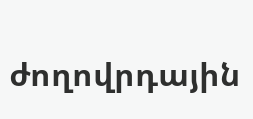ժողովրդային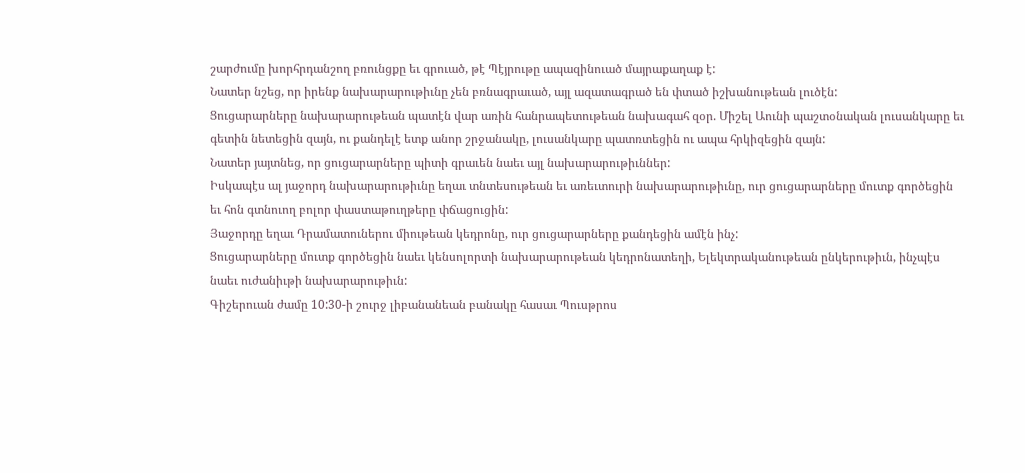շարժումը խորհրդանշող բռունցքը եւ գրուած, թէ Պէյրութը ապազինուած մայրաքաղաք է:
Նատեր նշեց, որ իրենք նախարարութիւնը չեն բռնագրաւած, այլ ազատագրած են փտած իշխանութեան լուծէն:
Ցուցարարները նախարարութեան պատէն վար առին հանրապետութեան նախագահ զօր. Միշել Աունի պաշտօնական լուսանկարը եւ գետին նետեցին զայն, ու քանդելէ ետք անոր շրջանակը, լուսանկարը պատռտեցին ու ապա հրկիզեցին զայն:
Նատեր յայտնեց, որ ցուցարարները պիտի գրաւեն նաեւ այլ նախարարութիւններ:
Իսկապէս ալ յաջորդ նախարարութիւնը եղաւ տնտեսութեան եւ առեւտուրի նախարարութիւնը, ուր ցուցարարները մուտք գործեցին եւ հոն գտնուող բոլոր փաստաթուղթերը փճացուցին:
Յաջորդը եղաւ Դրամատուներու միութեան կեդրոնը, ուր ցուցարարները քանդեցին ամէն ինչ:
Ցուցարարները մուտք գործեցին նաեւ կենսոլորտի նախարարութեան կեդրոնատեղի, Ելեկտրականութեան ընկերութիւն, ինչպէս նաեւ ուժանիւթի նախարարութիւն:
Գիշերուան ժամը 10:30-ի շուրջ լիբանանեան բանակը հասաւ Պուսթրոս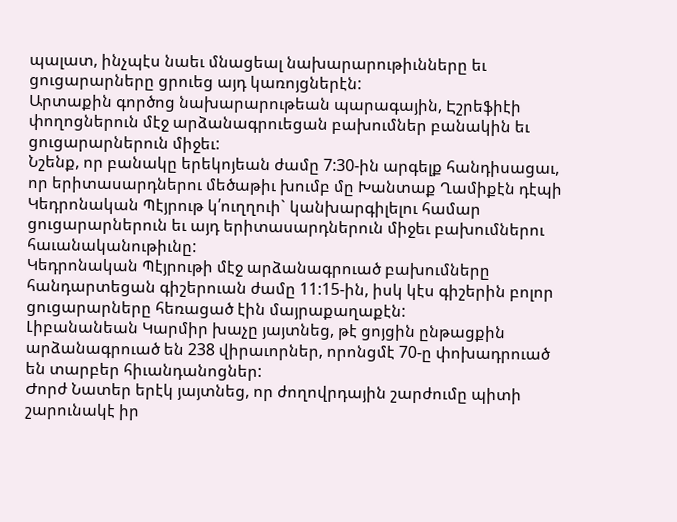պալատ, ինչպէս նաեւ մնացեալ նախարարութիւնները եւ ցուցարարները ցրուեց այդ կառոյցներէն:
Արտաքին գործոց նախարարութեան պարագային, Էշրեֆիէի փողոցներուն մէջ արձանագրուեցան բախումներ բանակին եւ ցուցարարներուն միջեւ:
Նշենք, որ բանակը երեկոյեան ժամը 7:30-ին արգելք հանդիսացաւ, որ երիտասարդներու մեծաթիւ խումբ մը Խանտաք Ղամիքէն դէպի Կեդրոնական Պէյրութ կ՛ուղղուի` կանխարգիլելու համար ցուցարարներուն եւ այդ երիտասարդներուն միջեւ բախումներու հաւանականութիւնը:
Կեդրոնական Պէյրութի մէջ արձանագրուած բախումները հանդարտեցան գիշերուան ժամը 11:15-ին, իսկ կէս գիշերին բոլոր ցուցարարները հեռացած էին մայրաքաղաքէն:
Լիբանանեան Կարմիր խաչը յայտնեց, թէ ցոյցին ընթացքին արձանագրուած են 238 վիրաւորներ, որոնցմէ 70-ը փոխադրուած են տարբեր հիւանդանոցներ:
Ժորժ Նատեր երէկ յայտնեց, որ ժողովրդային շարժումը պիտի շարունակէ իր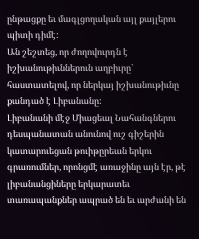ընթացքը եւ մագլցողական այլ քայլերու պիտի դիմէ:
Ան շեշտեց, որ ժողովուրդն է իշխանութիւններուն աղբիւրը` հաստատելով, որ ներկայ իշխանութիւնը քանդած է Լիբանանը:
Լիբանանի մէջ Միացեալ Նահանգներու դեսպանատան անունով ուշ գիշերին կատարուեցան թուիթըրեան երկու գրառումներ, որոնցմէ առաջինը այն էր, թէ լիբանանցիները երկարատեւ տառապանքներ ապրած են եւ արժանի են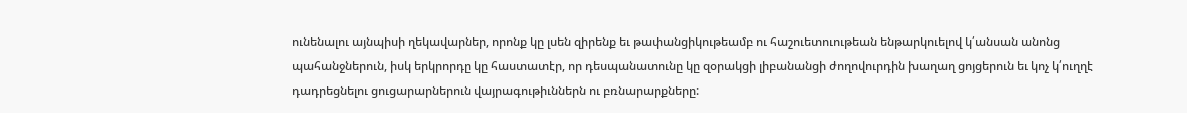ունենալու այնպիսի ղեկավարներ, որոնք կը լսեն զիրենք եւ թափանցիկութեամբ ու հաշուետուութեան ենթարկուելով կ՛անսան անոնց պահանջներուն, իսկ երկրորդը կը հաստատէր, որ դեսպանատունը կը զօրակցի լիբանանցի ժողովուրդին խաղաղ ցոյցերուն եւ կոչ կ՛ուղղէ դադրեցնելու ցուցարարներուն վայրագութիւններն ու բռնարարքները: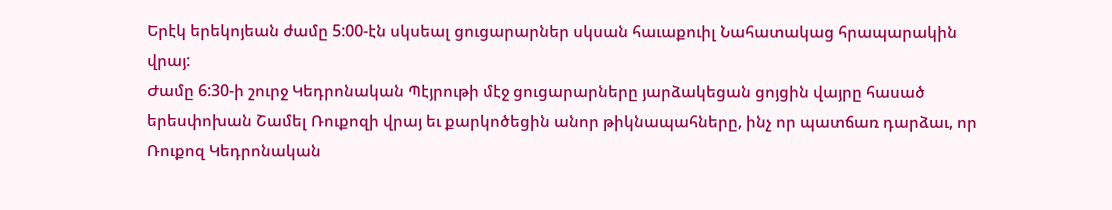Երէկ երեկոյեան ժամը 5:00-էն սկսեալ ցուցարարներ սկսան հաւաքուիլ Նահատակաց հրապարակին վրայ:
Ժամը 6:30-ի շուրջ Կեդրոնական Պէյրութի մէջ ցուցարարները յարձակեցան ցոյցին վայրը հասած երեսփոխան Շամել Ռուքոզի վրայ եւ քարկոծեցին անոր թիկնապահները, ինչ որ պատճառ դարձաւ, որ Ռուքոզ Կեդրոնական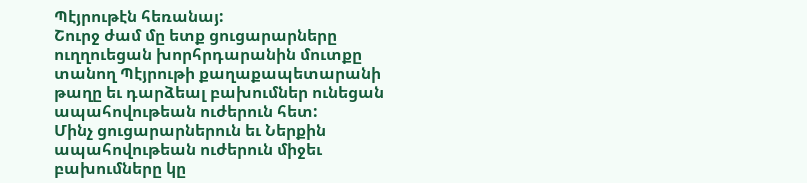Պէյրութէն հեռանայ:
Շուրջ ժամ մը ետք ցուցարարները ուղղուեցան խորհրդարանին մուտքը տանող Պէյրութի քաղաքապետարանի թաղը եւ դարձեալ բախումներ ունեցան ապահովութեան ուժերուն հետ:
Մինչ ցուցարարներուն եւ Ներքին ապահովութեան ուժերուն միջեւ բախումները կը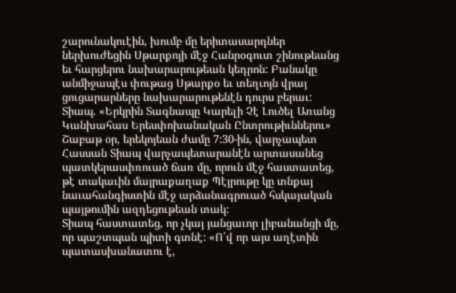շարունակուէին, խումբ մը երիտասարդներ ներխուժեցին Սթարքոյի մէջ Հանրօգուտ շինութեանց եւ հարցերու նախարարութեան կեդրոն: Բանակը անմիջապէս փութաց Սթարքօ եւ տեղւոյն վրայ ցուցարարները նախարարութենէն դուրս բերաւ:
Տիապ. «Երկրին Տագնապը Կարելի Չէ Լուծել Առանց Կանխահաս Երեսփոխանական Ընտրութիւններու»
Շաբաթ օր, երեկոյեան ժամը 7:30-ին, վարչապետ Հասսան Տիապ վարչապետարանէն արտասանեց պատկերասփռուած ճառ մը, որուն մէջ հաստատեց, թէ տակաւին մայրաքաղաք Պէյրութը կը տնքայ նաւահանգիստին մէջ արձանագրուած հսկայական պայթումին ազդեցութեան տակ:
Տիապ հաստատեց, որ չկայ յանցաւոր լիբանանցի մը, որ պաշտպան պիտի գտնէ: «Ո՛վ որ այս աղէտին պատասխանատու է,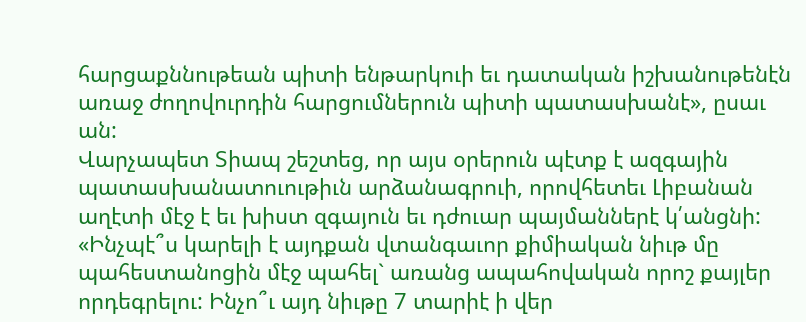հարցաքննութեան պիտի ենթարկուի եւ դատական իշխանութենէն առաջ ժողովուրդին հարցումներուն պիտի պատասխանէ», ըսաւ ան:
Վարչապետ Տիապ շեշտեց, որ այս օրերուն պէտք է ազգային պատասխանատուութիւն արձանագրուի, որովհետեւ Լիբանան աղէտի մէջ է եւ խիստ զգայուն եւ դժուար պայմաններէ կ՛անցնի:
«Ինչպէ՞ս կարելի է այդքան վտանգաւոր քիմիական նիւթ մը պահեստանոցին մէջ պահել` առանց ապահովական որոշ քայլեր որդեգրելու: Ինչո՞ւ այդ նիւթը 7 տարիէ ի վեր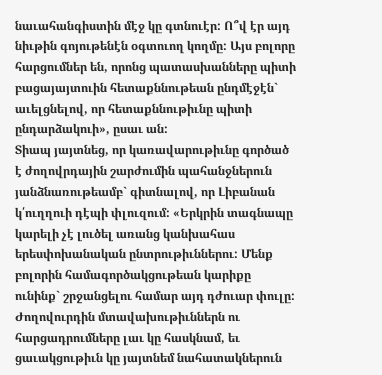նաւահանգիստին մէջ կը գտնուէր: Ո՞վ էր այդ նիւթին գոյութենէն օգտուող կողմը: Այս բոլորը հարցումներ են, որոնց պատասխանները պիտի բացայայտուին հետաքննութեան ընդմէջէն` աւելցնելով, որ հետաքննութիւնը պիտի ընդարձակուի», ըսաւ ան:
Տիապ յայտնեց, որ կառավարութիւնը գործած է ժողովրդային շարժումին պահանջներուն յանձնառութեամբ` գիտնալով, որ Լիբանան կ՛ուղղուի դէպի փլուզում: «Երկրին տագնապը կարելի չէ լուծել առանց կանխահաս երեսփոխանական ընտրութիւններու: Մենք բոլորին համագործակցութեան կարիքը ունինք` շրջանցելու համար այդ դժուար փուլը: Ժողովուրդին մտավախութիւններն ու հարցադրումները լաւ կը հասկնամ, եւ ցաւակցութիւն կը յայտնեմ նահատակներուն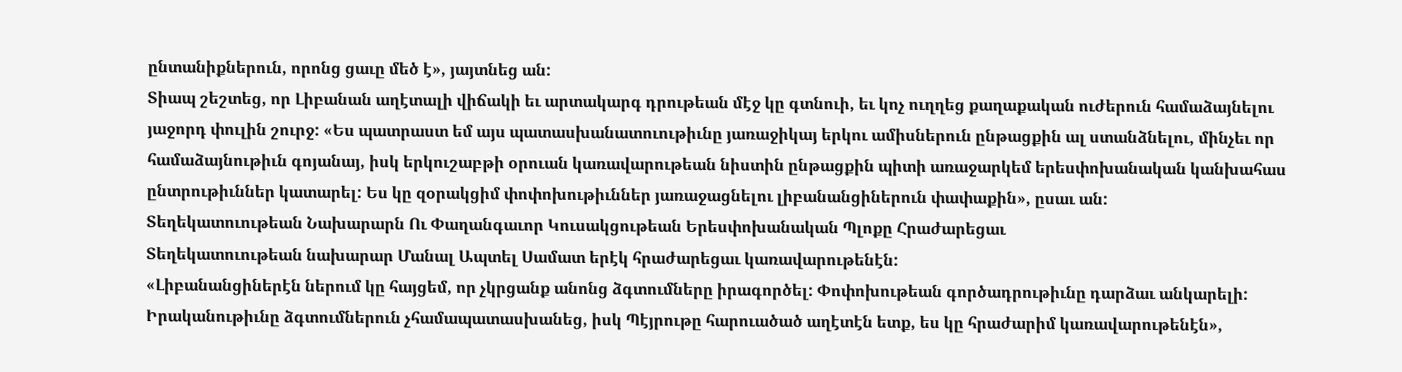ընտանիքներուն, որոնց ցաւը մեծ է», յայտնեց ան:
Տիապ շեշտեց, որ Լիբանան աղէտալի վիճակի եւ արտակարգ դրութեան մէջ կը գտնուի, եւ կոչ ուղղեց քաղաքական ուժերուն համաձայնելու յաջորդ փուլին շուրջ: «Ես պատրաստ եմ այս պատասխանատուութիւնը յառաջիկայ երկու ամիսներուն ընթացքին ալ ստանձնելու, մինչեւ որ համաձայնութիւն գոյանայ, իսկ երկուշաբթի օրուան կառավարութեան նիստին ընթացքին պիտի առաջարկեմ երեսփոխանական կանխահաս ընտրութիւններ կատարել: Ես կը զօրակցիմ փոփոխութիւններ յառաջացնելու լիբանանցիներուն փափաքին», ըսաւ ան:
Տեղեկատուութեան Նախարարն Ու Փաղանգաւոր Կուսակցութեան Երեսփոխանական Պլոքը Հրաժարեցաւ
Տեղեկատուութեան նախարար Մանալ Ապտել Սամատ երէկ հրաժարեցաւ կառավարութենէն:
«Լիբանանցիներէն ներում կը հայցեմ, որ չկրցանք անոնց ձգտումները իրագործել: Փոփոխութեան գործադրութիւնը դարձաւ անկարելի: Իրականութիւնը ձգտումներուն չհամապատասխանեց, իսկ Պէյրութը հարուածած աղէտէն ետք, ես կը հրաժարիմ կառավարութենէն»,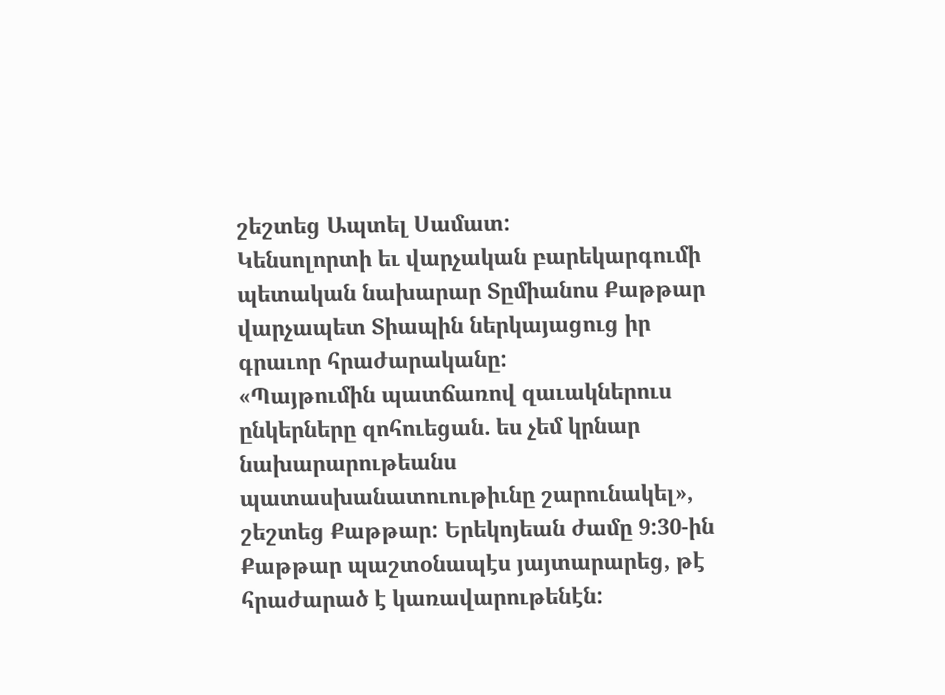շեշտեց Ապտել Սամատ:
Կենսոլորտի եւ վարչական բարեկարգումի պետական նախարար Տըմիանոս Քաթթար վարչապետ Տիապին ներկայացուց իր գրաւոր հրաժարականը:
«Պայթումին պատճառով զաւակներուս ընկերները զոհուեցան. ես չեմ կրնար նախարարութեանս պատասխանատուութիւնը շարունակել», շեշտեց Քաթթար: Երեկոյեան ժամը 9:30-ին Քաթթար պաշտօնապէս յայտարարեց, թէ հրաժարած է կառավարութենէն: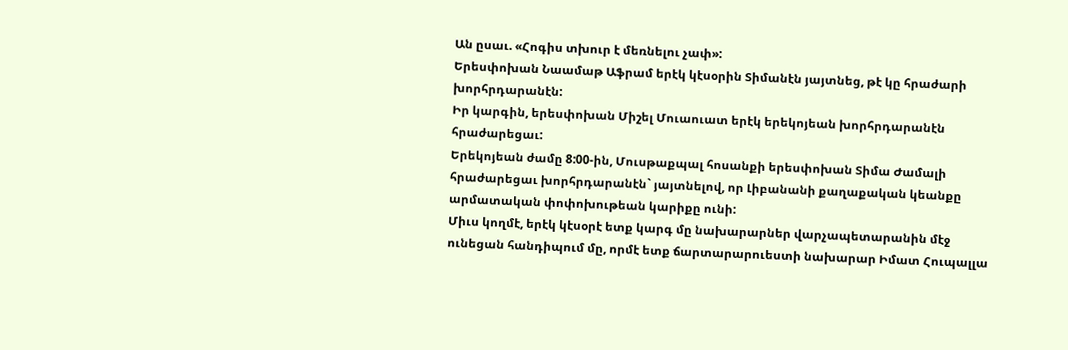Ան ըսաւ. «Հոգիս տխուր է մեռնելու չափ»:
Երեսփոխան Նաամաթ Աֆրամ երէկ կէսօրին Տիմանէն յայտնեց, թէ կը հրաժարի խորհրդարանէն:
Իր կարգին, երեսփոխան Միշել Մուաուատ երէկ երեկոյեան խորհրդարանէն հրաժարեցաւ:
Երեկոյեան ժամը 8:00-ին, Մուսթաքպալ հոսանքի երեսփոխան Տիմա Ժամալի հրաժարեցաւ խորհրդարանէն` յայտնելով, որ Լիբանանի քաղաքական կեանքը արմատական փոփոխութեան կարիքը ունի:
Միւս կողմէ, երէկ կէսօրէ ետք կարգ մը նախարարներ վարչապետարանին մէջ ունեցան հանդիպում մը, որմէ ետք ճարտարարուեստի նախարար Իմատ Հուպալլա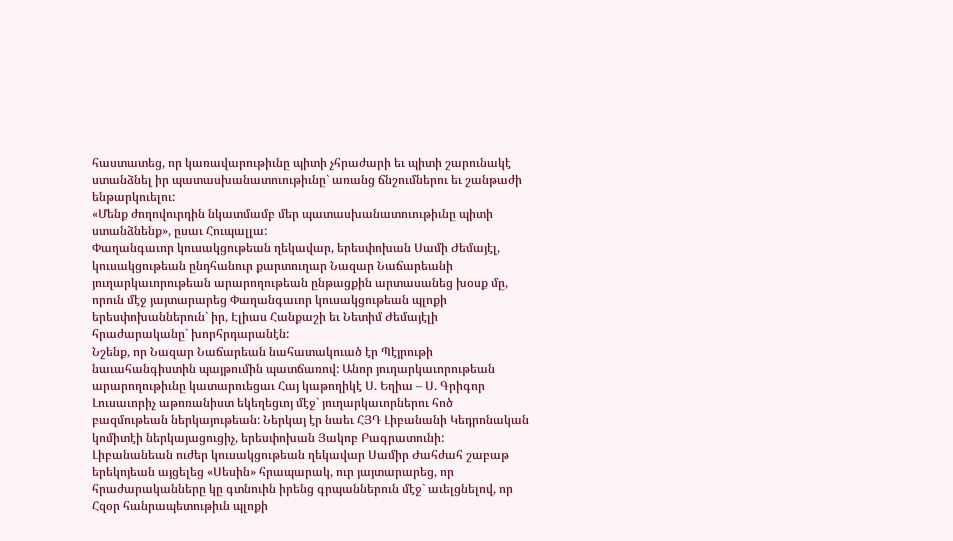հաստատեց, որ կառավարութիւնը պիտի չհրաժարի եւ պիտի շարունակէ ստանձնել իր պատասխանատուութիւնը` առանց ճնշումներու եւ շանթաժի ենթարկուելու:
«Մենք ժողովուրդին նկատմամբ մեր պատասխանատուութիւնը պիտի ստանձնենք», ըսաւ Հուպալլա:
Փաղանգաւոր կուսակցութեան ղեկավար, երեսփոխան Սամի Ժեմայէլ, կուսակցութեան ընդհանուր քարտուղար Նազար Նաճարեանի յուղարկաւորութեան արարողութեան ընթացքին արտասանեց խօսք մը, որուն մէջ յայտարարեց Փաղանգաւոր կուսակցութեան պլոքի երեսփոխաններուն` իր, Էլիաս Հանքաշի եւ Նետիմ Ժեմայէլի հրաժարականը` խորհրդարանէն:
Նշենք, որ Նազար Նաճարեան նահատակուած էր Պէյրութի նաւահանգիստին պայթումին պատճառով: Անոր յուղարկաւորութեան արարողութիւնը կատարուեցաւ Հայ կաթողիկէ Ս. Եղիա – Ս. Գրիգոր Լուսաւորիչ աթոռանիստ եկեղեցւոյ մէջ` յուղարկաւորներու հոծ բազմութեան ներկայութեան: Ներկայ էր նաեւ ՀՅԴ Լիբանանի Կեդրոնական կոմիտէի ներկայացուցիչ, երեսփոխան Յակոբ Բագրատունի:
Լիբանանեան ուժեր կուսակցութեան ղեկավար Սամիր Ժահժահ շաբաթ երեկոյեան այցելեց «Սեսին» հրապարակ, ուր յայտարարեց, որ հրաժարականները կը գտնուին իրենց գրպաններուն մէջ` աւելցնելով, որ Հզօր հանրապետութիւն պլոքի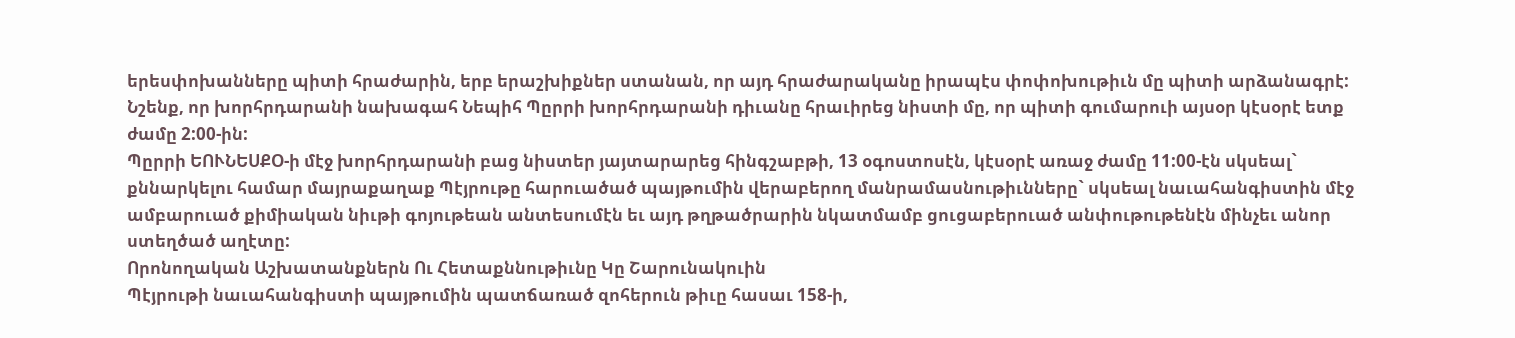երեսփոխանները պիտի հրաժարին, երբ երաշխիքներ ստանան, որ այդ հրաժարականը իրապէս փոփոխութիւն մը պիտի արձանագրէ:
Նշենք, որ խորհրդարանի նախագահ Նեպիհ Պըրրի խորհրդարանի դիւանը հրաւիրեց նիստի մը, որ պիտի գումարուի այսօր կէսօրէ ետք ժամը 2:00-ին:
Պըրրի ԵՈՒՆԵՍՔՕ-ի մէջ խորհրդարանի բաց նիստեր յայտարարեց հինգշաբթի, 13 օգոստոսէն, կէսօրէ առաջ ժամը 11:00-էն սկսեալ` քննարկելու համար մայրաքաղաք Պէյրութը հարուածած պայթումին վերաբերող մանրամասնութիւնները` սկսեալ նաւահանգիստին մէջ ամբարուած քիմիական նիւթի գոյութեան անտեսումէն եւ այդ թղթածրարին նկատմամբ ցուցաբերուած անփութութենէն մինչեւ անոր ստեղծած աղէտը:
Որոնողական Աշխատանքներն Ու Հետաքննութիւնը Կը Շարունակուին
Պէյրութի նաւահանգիստի պայթումին պատճառած զոհերուն թիւը հասաւ 158-ի,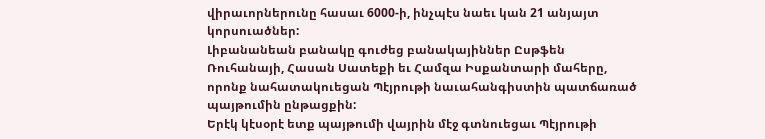վիրաւորներունը հասաւ 6000-ի, ինչպէս նաեւ կան 21 անյայտ կորսուածներ:
Լիբանանեան բանակը գուժեց բանակայիններ Ըսթֆեն Ռուհանայի, Հասան Սատեքի եւ Համզա Իսքանտարի մահերը, որոնք նահատակուեցան Պէյրութի նաւահանգիստին պատճառած պայթումին ընթացքին:
Երէկ կէսօրէ ետք պայթումի վայրին մէջ գտնուեցաւ Պէյրութի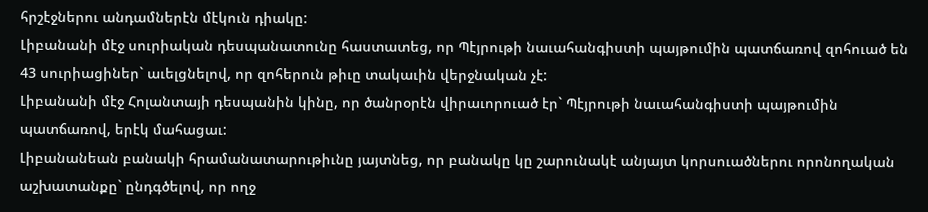հրշէջներու անդամներէն մէկուն դիակը:
Լիբանանի մէջ սուրիական դեսպանատունը հաստատեց, որ Պէյրութի նաւահանգիստի պայթումին պատճառով զոհուած են 43 սուրիացիներ` աւելցնելով, որ զոհերուն թիւը տակաւին վերջնական չէ:
Լիբանանի մէջ Հոլանտայի դեսպանին կինը, որ ծանրօրէն վիրաւորուած էր` Պէյրութի նաւահանգիստի պայթումին պատճառով, երէկ մահացաւ:
Լիբանանեան բանակի հրամանատարութիւնը յայտնեց, որ բանակը կը շարունակէ անյայտ կորսուածներու որոնողական աշխատանքը` ընդգծելով, որ ողջ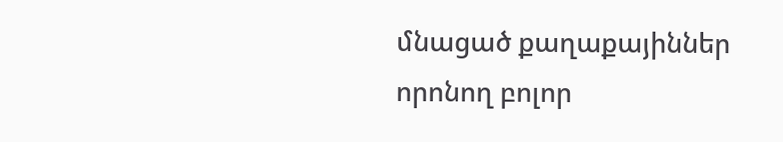մնացած քաղաքայիններ որոնող բոլոր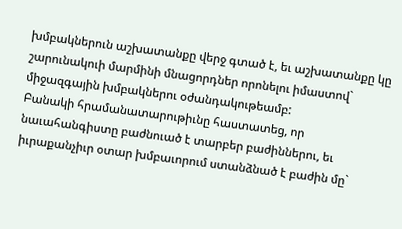խմբակներուն աշխատանքը վերջ գտած է, եւ աշխատանքը կը շարունակուի մարմինի մնացորդներ որոնելու իմաստով` միջազգային խմբակներու օժանդակութեամբ:
Բանակի հրամանատարութիւնը հաստատեց, որ նաւահանգիստը բաժնուած է տարբեր բաժիններու, եւ իւրաքանչիւր օտար խմբաւորում ստանձնած է բաժին մը`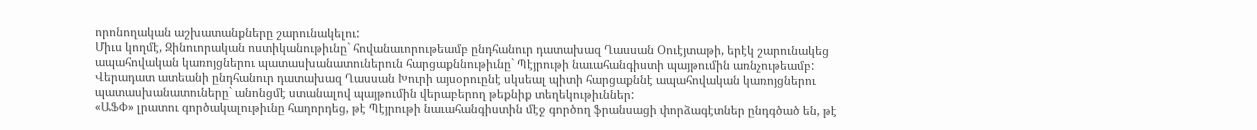որոնողական աշխատանքները շարունակելու:
Միւս կողմէ, Զինուորական ոստիկանութիւնը` հովանաւորութեամբ ընդհանուր դատախազ Ղասսան Օուէյտաթի, երէկ շարունակեց ապահովական կառոյցներու պատասխանատուներուն հարցաքննութիւնը` Պէյրութի նաւահանգիստի պայթումին առնչութեամբ:
Վերադատ ատեանի ընդհանուր դատախազ Ղասսան Խուրի այսօրուընէ սկսեալ պիտի հարցաքննէ ապահովական կառոյցներու պատասխանատուները` անոնցմէ ստանալով պայթումին վերաբերող թեքնիք տեղեկութիւններ:
«ԱՖՓ» լրատու գործակալութիւնը հաղորդեց, թէ Պէյրութի նաւահանգիստին մէջ գործող ֆրանսացի փորձագէտներ ընդգծած են, թէ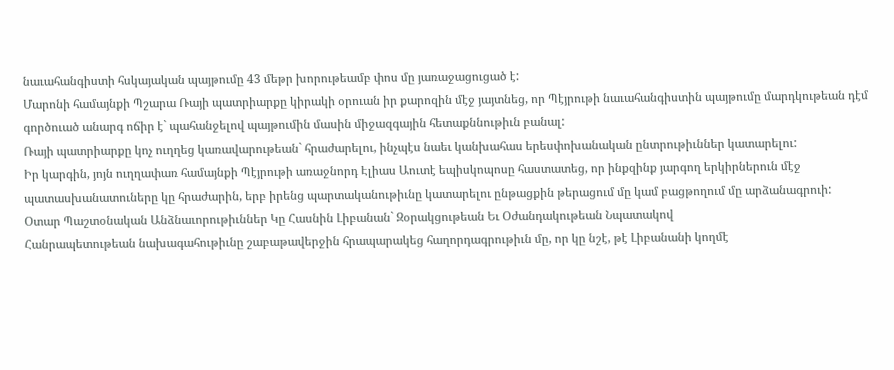նաւահանգիստի հսկայական պայթումը 43 մեթր խորութեամբ փոս մը յառաջացուցած է:
Մարոնի համայնքի Պշարա Ռայի պատրիարքը կիրակի օրուան իր քարոզին մէջ յայտնեց, որ Պէյրութի նաւահանգիստին պայթումը մարդկութեան դէմ գործուած անարգ ոճիր է` պահանջելով պայթումին մասին միջազգային հետաքննութիւն բանալ:
Ռայի պատրիարքը կոչ ուղղեց կառավարութեան` հրաժարելու, ինչպէս նաեւ կանխահաս երեսփոխանական ընտրութիւններ կատարելու:
Իր կարգին, յոյն ուղղափառ համայնքի Պէյրութի առաջնորդ Էլիաս Աուտէ եպիսկոպոսը հաստատեց, որ ինքզինք յարգող երկիրներուն մէջ պատասխանատուները կը հրաժարին, երբ իրենց պարտականութիւնը կատարելու ընթացքին թերացում մը կամ բացթողում մը արձանագրուի:
Օտար Պաշտօնական Անձնաւորութիւններ Կը Հասնին Լիբանան` Զօրակցութեան Եւ Օժանդակութեան Նպատակով
Հանրապետութեան նախագահութիւնը շաբաթավերջին հրապարակեց հաղորդագրութիւն մը, որ կը նշէ, թէ Լիբանանի կողմէ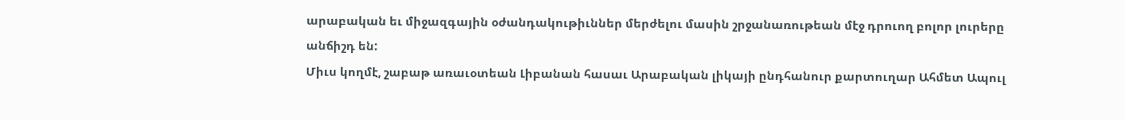արաբական եւ միջազգային օժանդակութիւններ մերժելու մասին շրջանառութեան մէջ դրուող բոլոր լուրերը անճիշդ են:
Միւս կողմէ, շաբաթ առաւօտեան Լիբանան հասաւ Արաբական լիկայի ընդհանուր քարտուղար Ահմետ Ապուլ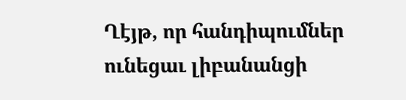Ղէյթ, որ հանդիպումներ ունեցաւ լիբանանցի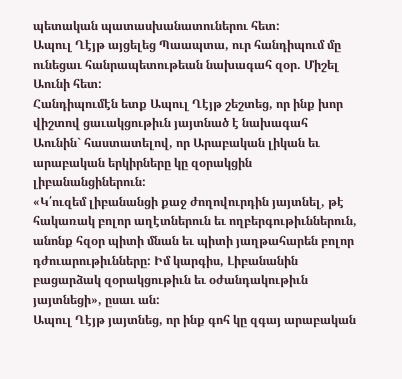պետական պատասխանատուներու հետ:
Ապուլ Ղէյթ այցելեց Պաապտա, ուր հանդիպում մը ունեցաւ հանրապետութեան նախագահ զօր. Միշել Աունի հետ:
Հանդիպումէն ետք Ապուլ Ղէյթ շեշտեց, որ ինք խոր վիշտով ցաւակցութիւն յայտնած է նախագահ Աունին` հաստատելով, որ Արաբական լիկան եւ արաբական երկիրները կը զօրակցին լիբանանցիներուն:
«Կ՛ուզեմ լիբանանցի քաջ ժողովուրդին յայտնել, թէ հակառակ բոլոր աղէտներուն եւ ողբերգութիւններուն, անոնք հզօր պիտի մնան եւ պիտի յաղթահարեն բոլոր դժուարութիւնները: Իմ կարգիս, Լիբանանին բացարձակ զօրակցութիւն եւ օժանդակութիւն յայտնեցի», ըսաւ ան:
Ապուլ Ղէյթ յայտնեց, որ ինք գոհ կը զգայ արաբական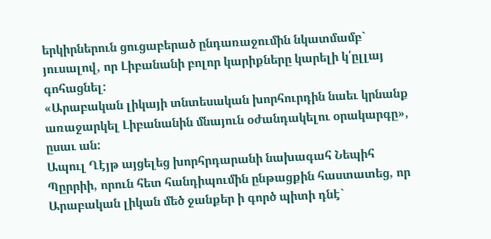երկիրներուն ցուցաբերած ընդառաջումին նկատմամբ` յուսալով, որ Լիբանանի բոլոր կարիքները կարելի կ՛ըլլայ գոհացնել:
«Արաբական լիկայի տնտեսական խորհուրդին նաեւ կրնանք առաջարկել Լիբանանին մնայուն օժանդակելու օրակարգը», ըսաւ ան:
Ապուլ Ղէյթ այցելեց խորհրդարանի նախագահ Նեպիհ Պըրրիի, որուն հետ հանդիպումին ընթացքին հաստատեց, որ Արաբական լիկան մեծ ջանքեր ի գործ պիտի դնէ`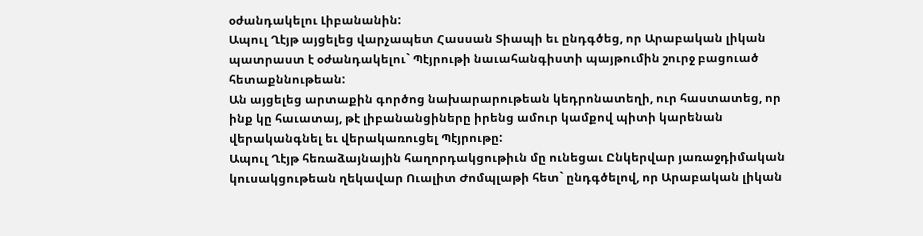օժանդակելու Լիբանանին:
Ապուլ Ղէյթ այցելեց վարչապետ Հասսան Տիապի եւ ընդգծեց, որ Արաբական լիկան պատրաստ է օժանդակելու` Պէյրութի նաւահանգիստի պայթումին շուրջ բացուած հետաքննութեան:
Ան այցելեց արտաքին գործոց նախարարութեան կեդրոնատեղի, ուր հաստատեց, որ ինք կը հաւատայ, թէ լիբանանցիները իրենց ամուր կամքով պիտի կարենան վերականգնել եւ վերակառուցել Պէյրութը:
Ապուլ Ղէյթ հեռաձայնային հաղորդակցութիւն մը ունեցաւ Ընկերվար յառաջդիմական կուսակցութեան ղեկավար Ուալիտ Ժոմպլաթի հետ` ընդգծելով, որ Արաբական լիկան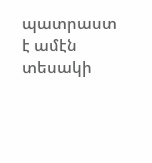պատրաստ է ամէն տեսակի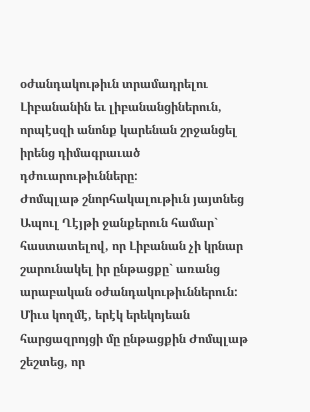օժանդակութիւն տրամադրելու Լիբանանին եւ լիբանանցիներուն, որպէսզի անոնք կարենան շրջանցել իրենց դիմագրաւած դժուարութիւնները:
Ժոմպլաթ շնորհակալութիւն յայտնեց Ապուլ Ղէյթի ջանքերուն համար` հաստատելով, որ Լիբանան չի կրնար շարունակել իր ընթացքը` առանց արաբական օժանդակութիւններուն:
Միւս կողմէ, երէկ երեկոյեան հարցազրոյցի մը ընթացքին Ժոմպլաթ շեշտեց, որ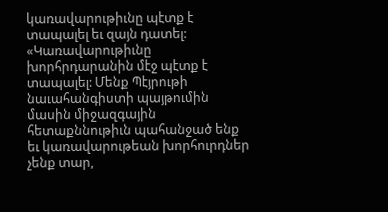կառավարութիւնը պէտք է տապալել եւ զայն դատել: «Կառավարութիւնը խորհրդարանին մէջ պէտք է տապալել: Մենք Պէյրութի նաւահանգիստի պայթումին մասին միջազգային հետաքննութիւն պահանջած ենք եւ կառավարութեան խորհուրդներ չենք տար,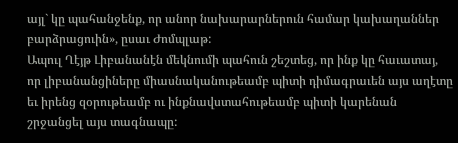այլ` կը պահանջենք, որ անոր նախարարներուն համար կախաղաններ բարձրացուին», ըսաւ Ժոմպլաթ:
Ապուլ Ղէյթ Լիբանանէն մեկնումի պահուն շեշտեց, որ ինք կը հաւատայ, որ լիբանանցիները միասնականութեամբ պիտի դիմագրաւեն այս աղէտը եւ իրենց զօրութեամբ ու ինքնավստահութեամբ պիտի կարենան շրջանցել այս տագնապը: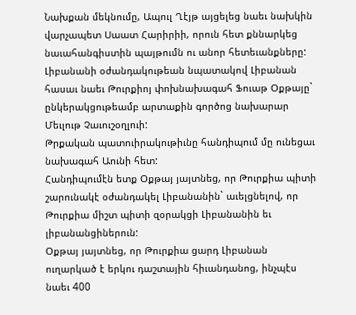Նախքան մեկնումը, Ապուլ Ղէյթ այցելեց նաեւ նախկին վարչապետ Սաատ Հարիրիի, որուն հետ քննարկեց նաւահանգիստին պայթումն ու անոր հետեւանքները:
Լիբանանի օժանդակութեան նպատակով Լիբանան հասաւ նաեւ Թուրքիոյ փոխնախագահ Ֆուաթ Օքթայը` ընկերակցութեամբ արտաքին գործոց նախարար Մեւլութ Չաւուշօղլուի:
Թրքական պատուիրակութիւնը հանդիպում մը ունեցաւ նախագահ Աունի հետ:
Հանդիպումէն ետք Օքթայ յայտնեց, որ Թուրքիա պիտի շարունակէ օժանդակել Լիբանանին` աւելցնելով, որ Թուրքիա միշտ պիտի զօրակցի Լիբանանին եւ լիբանանցիներուն:
Օքթայ յայտնեց, որ Թուրքիա ցարդ Լիբանան ուղարկած է երկու դաշտային հիւանդանոց, ինչպէս նաեւ 400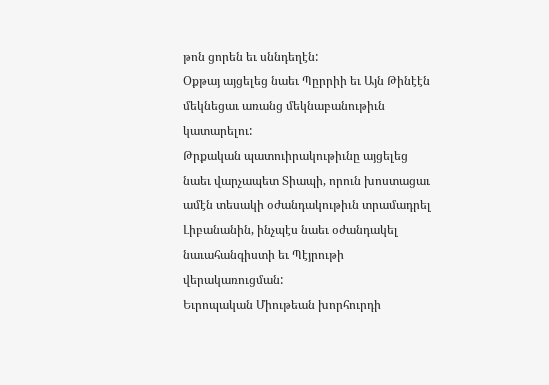թոն ցորեն եւ սննդեղէն:
Օքթայ այցելեց նաեւ Պըրրիի եւ Այն Թինէէն մեկնեցաւ առանց մեկնաբանութիւն կատարելու:
Թրքական պատուիրակութիւնը այցելեց նաեւ վարչապետ Տիապի, որուն խոստացաւ ամէն տեսակի օժանդակութիւն տրամադրել Լիբանանին, ինչպէս նաեւ օժանդակել նաւահանգիստի եւ Պէյրութի վերակառուցման:
Եւրոպական Միութեան խորհուրդի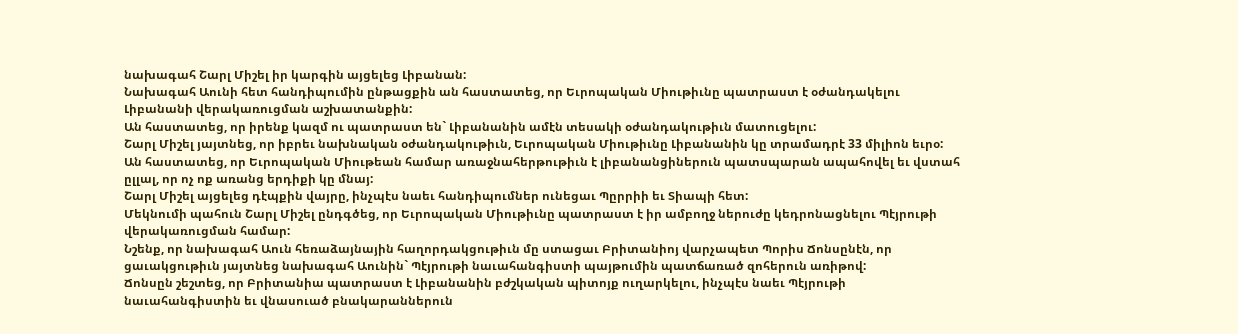նախագահ Շարլ Միշել իր կարգին այցելեց Լիբանան:
Նախագահ Աունի հետ հանդիպումին ընթացքին ան հաստատեց, որ Եւրոպական Միութիւնը պատրաստ է օժանդակելու Լիբանանի վերակառուցման աշխատանքին:
Ան հաստատեց, որ իրենք կազմ ու պատրաստ են` Լիբանանին ամէն տեսակի օժանդակութիւն մատուցելու:
Շարլ Միշել յայտնեց, որ իբրեւ նախնական օժանդակութիւն, Եւրոպական Միութիւնը Լիբանանին կը տրամադրէ 33 միլիոն եւրօ:
Ան հաստատեց, որ Եւրոպական Միութեան համար առաջնահերթութիւն է լիբանանցիներուն պատսպարան ապահովել եւ վստահ ըլլալ, որ ոչ ոք առանց երդիքի կը մնայ:
Շարլ Միշել այցելեց դէպքին վայրը, ինչպէս նաեւ հանդիպումներ ունեցաւ Պըրրիի եւ Տիապի հետ:
Մեկնումի պահուն Շարլ Միշել ընդգծեց, որ Եւրոպական Միութիւնը պատրաստ է իր ամբողջ ներուժը կեդրոնացնելու Պէյրութի վերակառուցման համար:
Նշենք, որ նախագահ Աուն հեռաձայնային հաղորդակցութիւն մը ստացաւ Բրիտանիոյ վարչապետ Պորիս Ճոնսընէն, որ ցաւակցութիւն յայտնեց նախագահ Աունին` Պէյրութի նաւահանգիստի պայթումին պատճառած զոհերուն առիթով:
Ճոնսըն շեշտեց, որ Բրիտանիա պատրաստ է Լիբանանին բժշկական պիտոյք ուղարկելու, ինչպէս նաեւ Պէյրութի նաւահանգիստին եւ վնասուած բնակարաններուն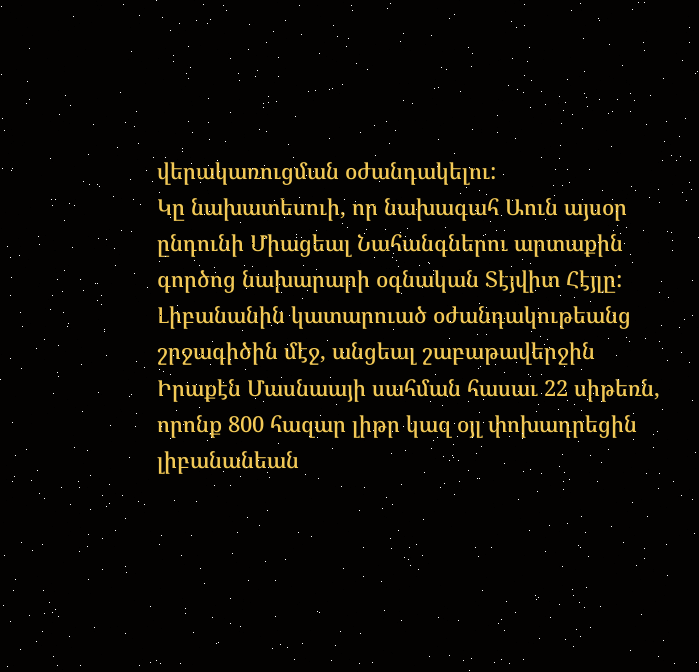վերակառուցման օժանդակելու:
Կը նախատեսուի, որ նախագահ Աուն այսօր ընդունի Միացեալ Նահանգներու արտաքին գործոց նախարարի օգնական Տէյվիտ Հէյլը:
Լիբանանին կատարուած օժանդակութեանց շրջագիծին մէջ, անցեալ շաբաթավերջին Իրաքէն Մասնաայի սահման հասաւ 22 սիթեռն, որոնք 800 հազար լիթր կազ օյլ փոխադրեցին լիբանանեան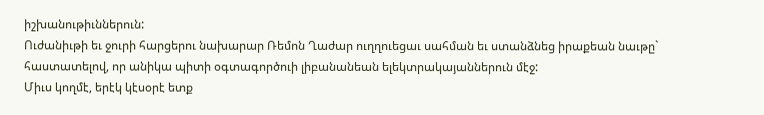իշխանութիւններուն:
Ուժանիւթի եւ ջուրի հարցերու նախարար Ռեմոն Ղաժար ուղղուեցաւ սահման եւ ստանձնեց իրաքեան նաւթը` հաստատելով, որ անիկա պիտի օգտագործուի լիբանանեան ելեկտրակայաններուն մէջ:
Միւս կողմէ, երէկ կէսօրէ ետք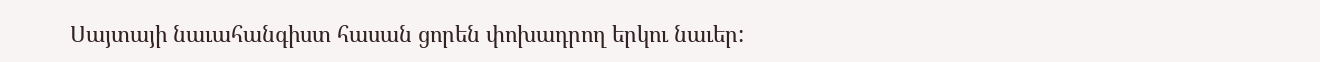Սայտայի նաւահանգիստ հասան ցորեն փոխադրող երկու նաւեր: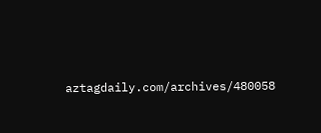aztagdaily.com/archives/480058